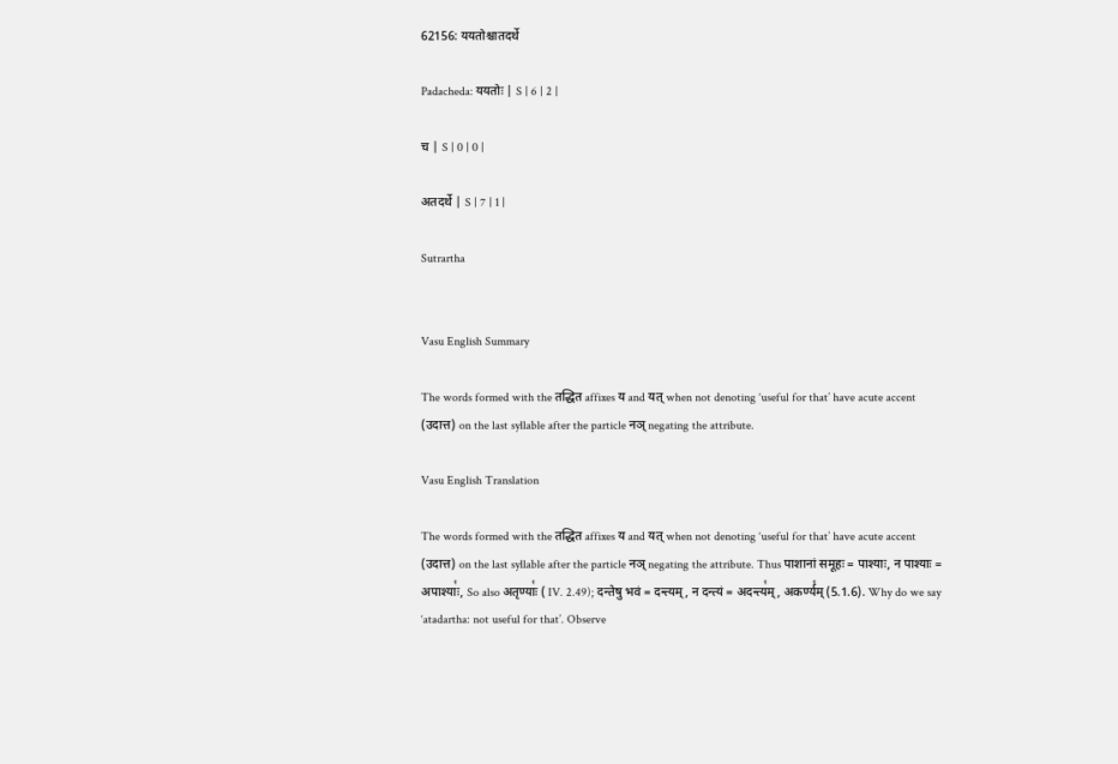62156: ययतोश्चातदर्थे

Padacheda: ययतोः | S | 6 | 2 |

च | S | 0 | 0 |

अतदर्थे | S | 7 | 1 |

Sutrartha


Vasu English Summary

The words formed with the तद्धित affixes य and यत् when not denoting ‘useful for that’ have acute accent (उदात्त) on the last syllable after the particle नञ् negating the attribute.

Vasu English Translation

The words formed with the तद्धित affixes य and यत् when not denoting ‘useful for that’ have acute accent (उदात्त) on the last syllable after the particle नञ् negating the attribute. Thus पाशानां समूहः = पाश्याः, न पाश्याः = अपाश्याः꣡, So also अतृण्याः꣡ ( IV. 2.49); दन्तेषु भवं = दन्त्यम्, न दन्त्यं = अदन्त्य꣡म्, अकर्ण्य꣡म् (5.1.6). Why do we say ‘atadartha: not useful for that’. Observe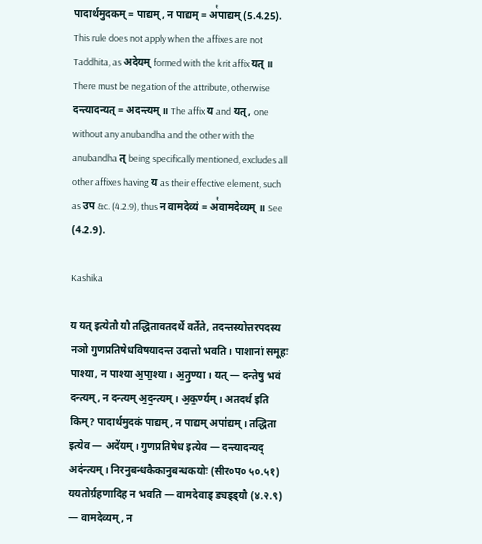पादार्थमुदकम् = पाद्यम्, न पाद्यम् = अ꣡पाद्यम् (5.4.25). This rule does not apply when the affixes are not Taddhita, as अदेयम् formed with the krit affix यत् ॥ There must be negation of the attribute, otherwise दन्त्यादन्यत् = अदन्त्यम् ॥ The affix य and यत्, one without any anubandha and the other with the anubandha त् being specifically mentioned, excludes all other affixes having य as their effective element, such as उप &c. (4.2.9), thus न वामदेव्यं = अ꣡वामदेव्यम् ॥ See (4.2.9).

Kashika

य यत् इत्येतौ यौ तद्धितावतदर्थे वर्तेते, तदन्तस्योत्तरपदस्य नञो गुणप्रतिषेधविषयादन्त उदात्तो भवति। पाशानां समूहः पाश्या, न पाश्या अ॒पा॒श्या। अ॒तृ॒ण्या। यत् — दन्तेषु भवं दन्त्यम्, न दन्त्यम् अ॒द॒न्त्यम्। अ॒क॒र्ण्यम्। अतदर्थ इति किम्? पादार्थमुदकं पाद्यम्, न पाद्यम् अपा॑द्यम्। तद्धिता इत्येव — अदे॑यम्। गुणप्रतिषेध इत्येव — दन्त्यादन्यद् अद॑न्त्यम्। निरनुबन्धकैकानुबन्धकयोः (सीर०प० ५०.५१) ययतोर्ग्रहणादिह न भवति — वामदेवाड् ड्यड्ड्यौ (४.२.९) — वामदेव्यम्, न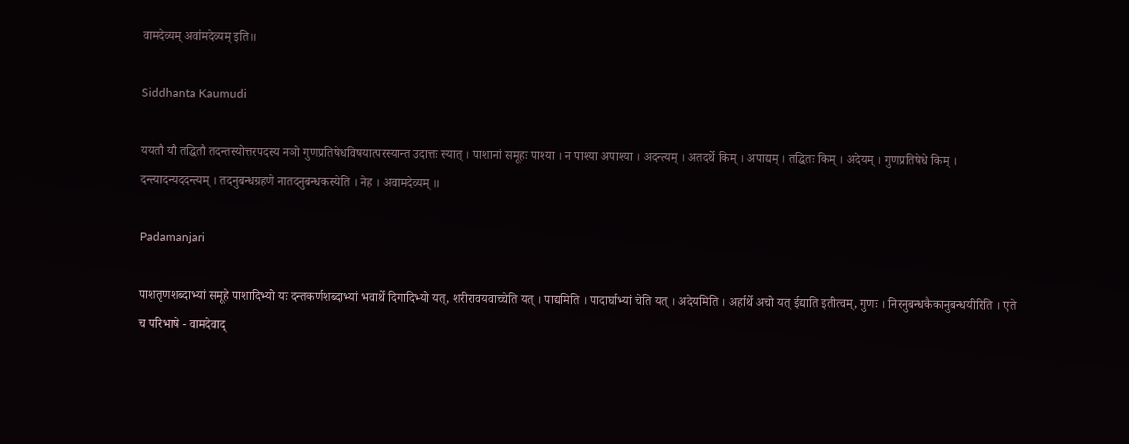वामदेव्यम् अवा॑मदेव्यम् इति॥

Siddhanta Kaumudi

ययतौ यौ तद्धितौ तदन्तस्योत्तरपदस्य नञो गुणप्रतिषेधविषयात्परस्यान्त उदात्तः स्यात् । पाशानां समूहः पाश्या । न पाश्या अपाश्या । अदन्त्यम् । अतदर्थे किम् । अपाद्यम् । तद्धितः किम् । अदेयम् । गुणप्रतिषेधे किम् । दन्त्यादन्यददन्त्यम् । तदनुबन्धग्रहणे नातदनुबन्धकस्येति । नेह । अवामदेव्यम् ॥

Padamanjari

पाशतृणशब्दाभ्यां समूहे पाशादिभ्यो यः दन्तकर्णशब्दाभ्यां भवार्थे दिगादिभ्यो यत्, शरीरावयवाच्चेति यत् । पाद्यमिति । पादार्घाभ्यां चेति यत् । अदेयमिति । अर्हार्थे अचो यत् ईद्याति इतीत्वम्, गुणः । निरनुबन्धकैकानुबन्धयीरिति । एते च परिभाषे - वामदेवाद्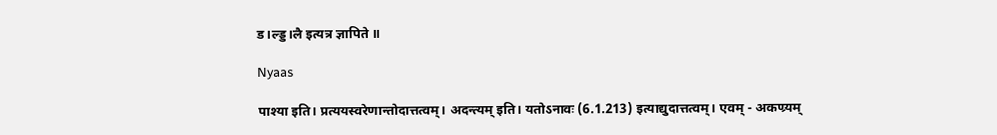ड।ल्ड्ड।लै इत्यत्र ज्ञापिते ॥

Nyaas

पाश्या इति। प्रत्ययस्वरेणान्तोदात्तत्वम्। अदन्त्यम् इति। यतोऽनावः (6.1.213) इत्याद्युदात्तत्वम्। एवम् - अकण्र्यम्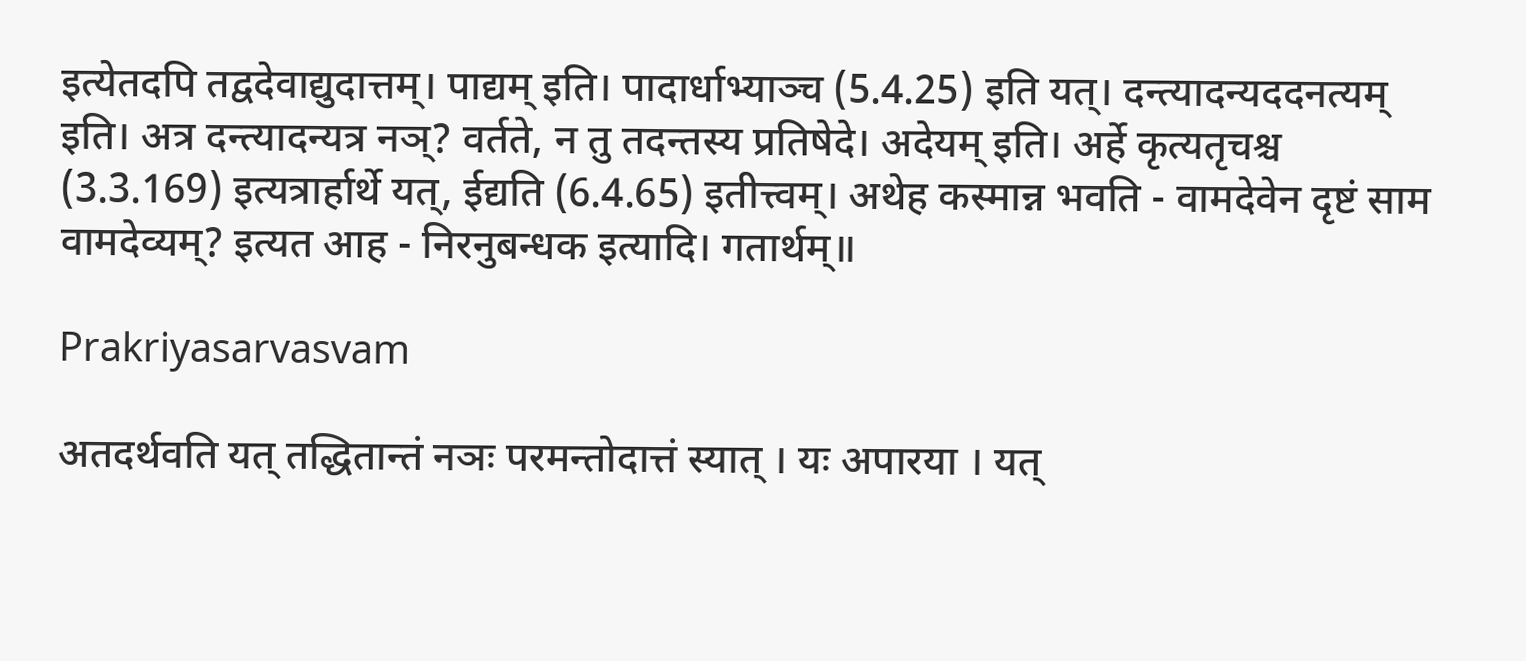इत्येतदपि तद्वदेवाद्युदात्तम्। पाद्यम् इति। पादार्धाभ्याञ्च (5.4.25) इति यत्। दन्त्यादन्यददनत्यम् इति। अत्र दन्त्यादन्यत्र नञ्? वर्तते, न तु तदन्तस्य प्रतिषेदे। अदेयम् इति। अर्हे कृत्यतृचश्च (3.3.169) इत्यत्रार्हार्थे यत्, ईद्यति (6.4.65) इतीत्त्वम्। अथेह कस्मान्न भवति - वामदेवेन दृष्टं साम वामदेव्यम्? इत्यत आह - निरनुबन्धक इत्यादि। गतार्थम्॥

Prakriyasarvasvam

अतदर्थवति यत् तद्धितान्तं नञः परमन्तोदात्तं स्यात् । यः अपारया । यत्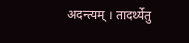अदन्त्यम् । तादर्थ्येतु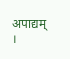अपाद्यम् ।